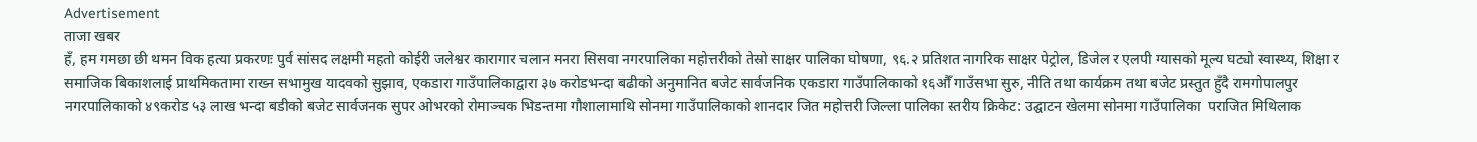Advertisement
ताजा खबर
हँ, हम गमछा छी थमन विक हत्या प्रकरणः पुर्व सांसद लक्षमी महतो कोईरी जलेश्वर कारागार चलान मनरा सिसवा नगरपालिका महोत्तरीको तेस्रो साक्षर पालिका घोषणा, ९६.२ प्रतिशत नागरिक साक्षर पेट्रोल, डिजेल र एलपी ग्यासको मूल्य घट्यो स्वास्थ्य, शिक्षा र समाजिक बिकाशलाई प्राथमिकतामा राख्न सभामुख यादवको सुझाव, एकडारा गाउँपालिकाद्वारा ३७ करोडभन्दा बढीको अनुमानित बजेट सार्वजनिक एकडारा गाउँपालिकाको १६औँ गाउँसभा सुरु, नीति तथा कार्यक्रम तथा बजेट प्रस्तुत हुँदै रामगोपालपुर नगरपालिकाको ४९करोड ५३ लाख भन्दा बडीको बजेट सार्वजनक सुपर ओभरको रोमाञ्चक भिडन्तमा गौशालामाथि सोनमा गाउँपालिकाको शानदार जित महोत्तरी जिल्ला पालिका स्तरीय क्रिकेट: उद्घाटन खेलमा सोनमा गाउँपालिका  पराजित मिथिलाक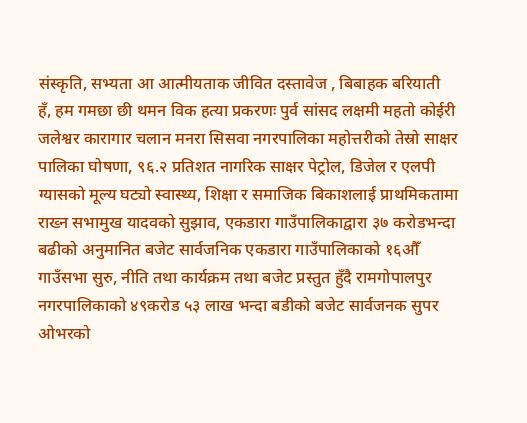संस्कृति, सभ्यता आ आत्मीयताक जीवित दस्तावेज , बिबाहक बरियाती
हँ, हम गमछा छी थमन विक हत्या प्रकरणः पुर्व सांसद लक्षमी महतो कोईरी जलेश्वर कारागार चलान मनरा सिसवा नगरपालिका महोत्तरीको तेस्रो साक्षर पालिका घोषणा, ९६.२ प्रतिशत नागरिक साक्षर पेट्रोल, डिजेल र एलपी ग्यासको मूल्य घट्यो स्वास्थ्य, शिक्षा र समाजिक बिकाशलाई प्राथमिकतामा राख्न सभामुख यादवको सुझाव, एकडारा गाउँपालिकाद्वारा ३७ करोडभन्दा बढीको अनुमानित बजेट सार्वजनिक एकडारा गाउँपालिकाको १६औँ गाउँसभा सुरु, नीति तथा कार्यक्रम तथा बजेट प्रस्तुत हुँदै रामगोपालपुर नगरपालिकाको ४९करोड ५३ लाख भन्दा बडीको बजेट सार्वजनक सुपर ओभरको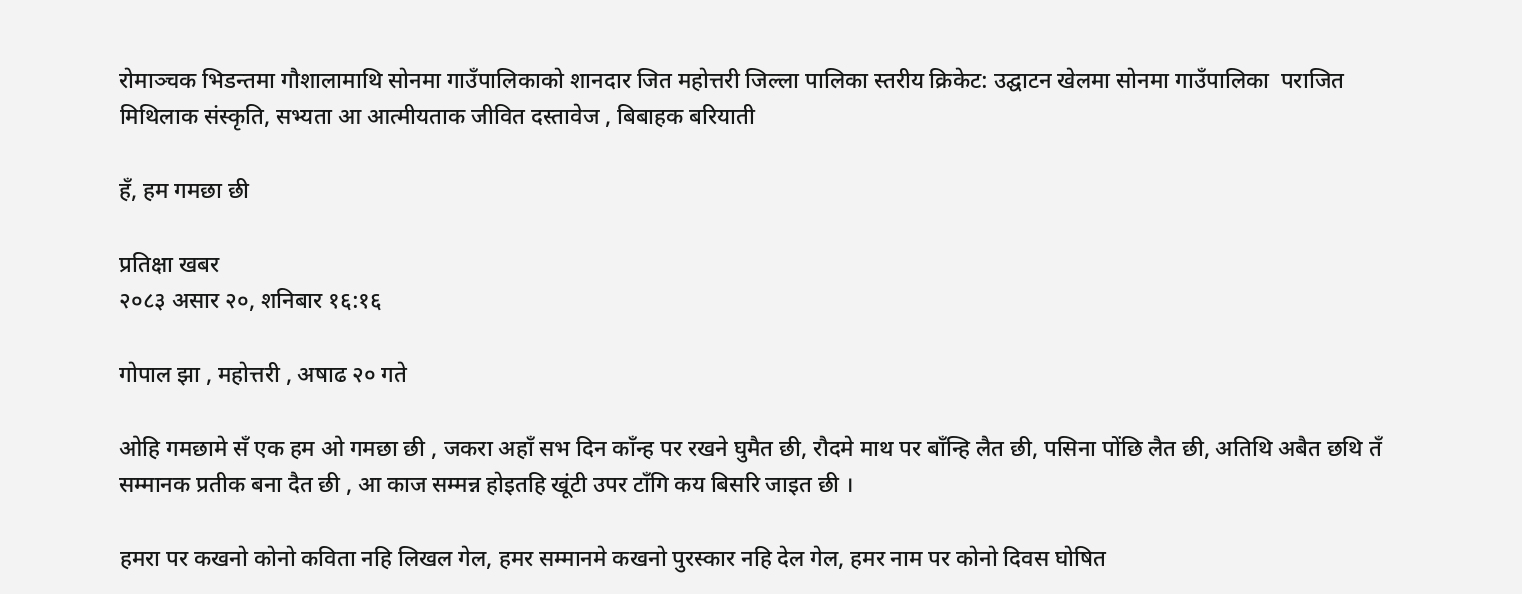रोमाञ्चक भिडन्तमा गौशालामाथि सोनमा गाउँपालिकाको शानदार जित महोत्तरी जिल्ला पालिका स्तरीय क्रिकेट: उद्घाटन खेलमा सोनमा गाउँपालिका  पराजित मिथिलाक संस्कृति, सभ्यता आ आत्मीयताक जीवित दस्तावेज , बिबाहक बरियाती

हँ, हम गमछा छी

प्रतिक्षा खबर
२०८३ असार २०, शनिबार १६:१६

गोपाल झा , महोत्तरी , अषाढ २० गते

ओहि गमछामे सँ एक हम ओ गमछा छी , जकरा अहाँ सभ दिन काँन्ह पर रखने घुमैत छी, रौदमे माथ पर बाँन्हि लैत छी, पसिना पोंछि लैत छी, अतिथि अबैत छथि तँ सम्मानक प्रतीक बना दैत छी , आ काज सम्मन्न होइतहि खूंटी उपर टाँगि कय बिसरि जाइत छी ।

हमरा पर कखनो कोनो कविता नहि लिखल गेल, हमर सम्मानमे कखनो पुरस्कार नहि देल गेल, हमर नाम पर कोनो दिवस घोषित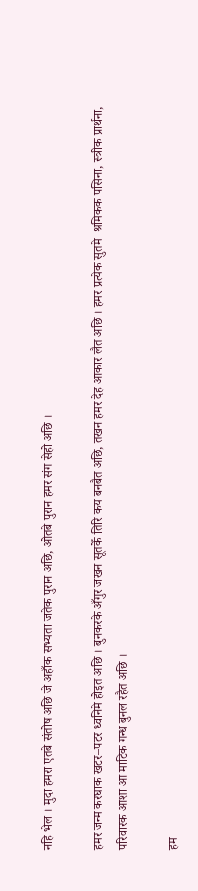नहि भेल । मुदा हमरा एतबे संतोष अछि जे अहाँक सभ्यता जतेक पुरान अछि, ओतबे पुरान हमर संग सेहो अछि ।

हमर जन्म करघाक खटर–पटर ध्वनिमे होइत अछि । बुनकरके अँगुर जखन सूतकेँ तिरि कय बनबैत अछि, तखन हमर देह आकार लैत अछि । हमर प्रत्येक सुतमे  श्रमिकक पसिना, स्त्रीक प्रार्थना, परिवारक आशा आ माटिक गन्ध बुनल रहैत अछि ।

हम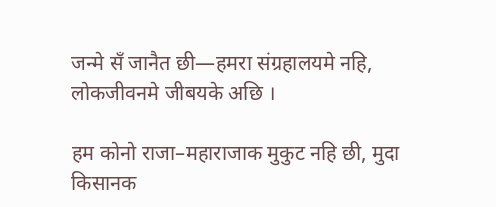जन्मे सँ जानैत छी—हमरा संग्रहालयमे नहि, लोकजीवनमे जीबयके अछि ।

हम कोनो राजा–महाराजाक मुकुट नहि छी, मुदा किसानक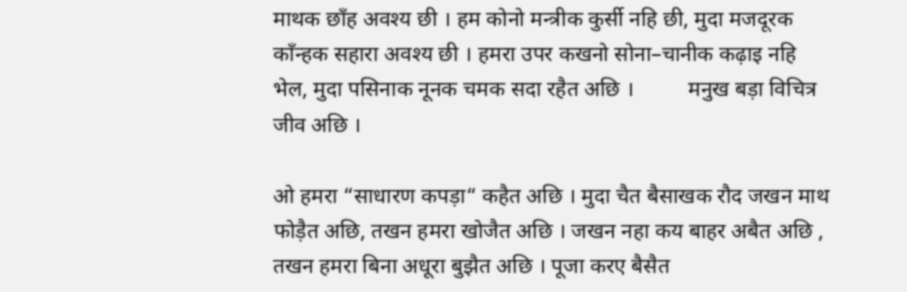माथक छाँह अवश्य छी । हम कोनो मन्त्रीक कुर्सी नहि छी, मुदा मजदूरक काँन्हक सहारा अवश्य छी । हमरा उपर कखनो सोना–चानीक कढ़ाइ नहि भेल, मुदा पसिनाक नूनक चमक सदा रहैत अछि ।          मनुख बड़ा विचित्र जीव अछि ।

ओ हमरा “साधारण कपड़ा“ कहैत अछि । मुदा चैत बैसाखक रौद जखन माथ फोड़ैत अछि, तखन हमरा खोजैत अछि । जखन नहा कय बाहर अबैत अछि , तखन हमरा बिना अधूरा बुझैत अछि । पूजा करए बैसैत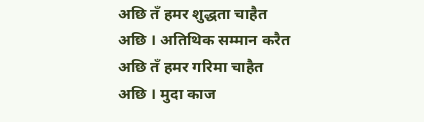अछि तँ हमर शुद्धता चाहैत अछि । अतिथिक सम्मान करैत अछि तँ हमर गरिमा चाहैत अछि । मुदा काज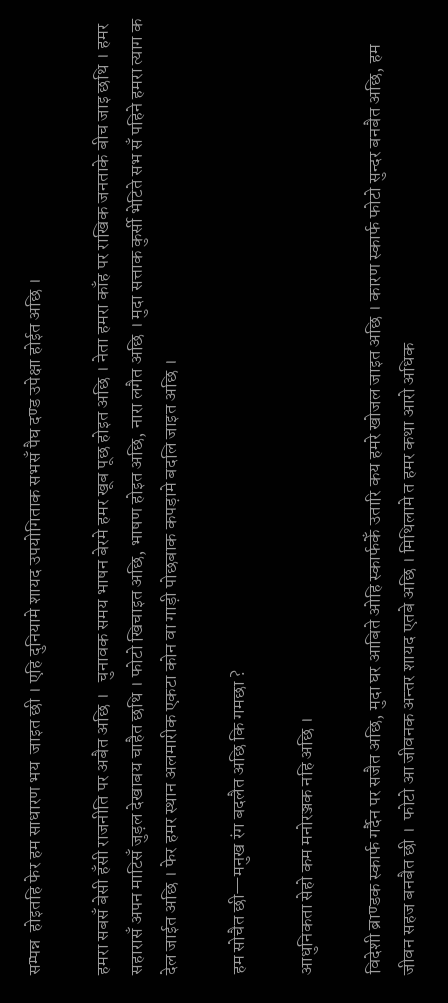सम्पन्न  होइतहि फेर हम साधारण भय  जाइत छी । एहि दुनियामे शायद उपयोगिताक सभसँ पैघ दण्ड उपेक्षा होईत अछि ।

हमरा सबसँ बेसी हँसी राजनीति पर अबैत अछि ।   चुनावक समय भाषन बेरमे हमर खूब पूछ होइत अछि । नेता हमरा काँह पर राखिक जनताके बीच जाइ छथि । हमर सहारासँ अपन माटिसँ जुड़ल देखाबय चाहैत छथि । फोटो खिचाइत अछि, भाषण होइत अछि, नारा लगैत अछि । मुदा सत्ताक कुर्सी भेटिते सभ सँ पहिने हमरा त्याग क देल जाईत अछि । फेर हमर स्थान अलमारीक एकटा कोन वा गाड़ी पोछबाक कपड़ामे बदलि जाइत अछि ।

हम सोचैत छी—मनुख रंग बदलैत अछि कि गमछा ?

आधुनिकता सेहो कम मनोरञ्जक नहि अछि ।

विदेशी ब्राण्डक स्कार्फ गर्दैन पर सजैत अछि, मुदा घर आबिते ओहि स्कार्फकेँ उतारि कय हमरे खोजल जाइत अछि । कारण स्कार्फ फोटो सुन्दर बनबैत अछि, हम जीवन सहज बनबैत छी ।  फोटो आ जीवनक अन्तर शायद एतबे अछि । मिथिलामे त हमर कथा आरो अधिक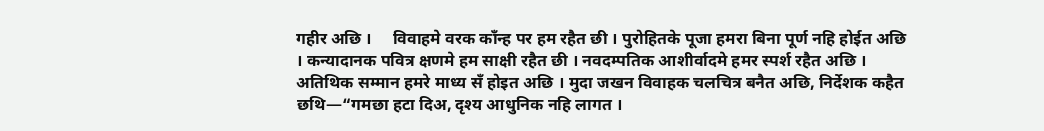गहीर अछि ।     विवाहमे वरक काँन्ह पर हम रहैत छी । पुरोहितके पूजा हमरा बिना पूर्ण नहि होईत अछि । कन्यादानक पवित्र क्षणमे हम साक्षी रहैत छी । नवदम्पतिक आशीर्वादमे हमर स्पर्श रहैत अछि । अतिथिक सम्मान हमरे माध्य सँ होइत अछि । मुदा जखन विवाहक चलचित्र बनैत अछि, निर्देशक कहैत छथि—“गमछा हटा दिअ, दृश्य आधुनिक नहि लागत ।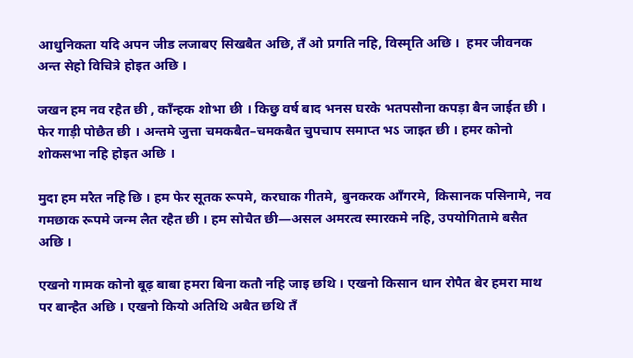आधुनिकता यदि अपन जीड लजाबए सिखबैत अछि, तँ ओ प्रगति नहि, विस्मृति अछि ।  हमर जीवनक अन्त सेहो विचित्रे होइत अछि ।

जखन हम नव रहैत छी , काँन्हक शोभा छी । किछु वर्ष बाद भनस घरके भतपसौना कपड़ा बैन जाईत छी । फेर गाड़ी पोछैत छी । अन्तमे जुत्ता चमकबैत–चमकबैत चुपचाप समाप्त भऽ जाइत छी । हमर कोनो शोकसभा नहि होइत अछि ।

मुदा हम मरैत नहि छि । हम फेर सूतक रूपमे, करघाक गीतमे, बुनकरक आँगरमे, किसानक पसिनामे, नव गमछाक रूपमे जन्म लैत रहैत छी । हम सोचैत छी—असल अमरत्व स्मारकमे नहि, उपयोगितामे बसैत अछि ।

एखनो गामक कोनो बूढ़ बाबा हमरा बिना कतौ नहि जाइ छथि । एखनो किसान धान रोपैत बेर हमरा माथ पर बान्हैत अछि । एखनो कियो अतिथि अबैत छथि तँ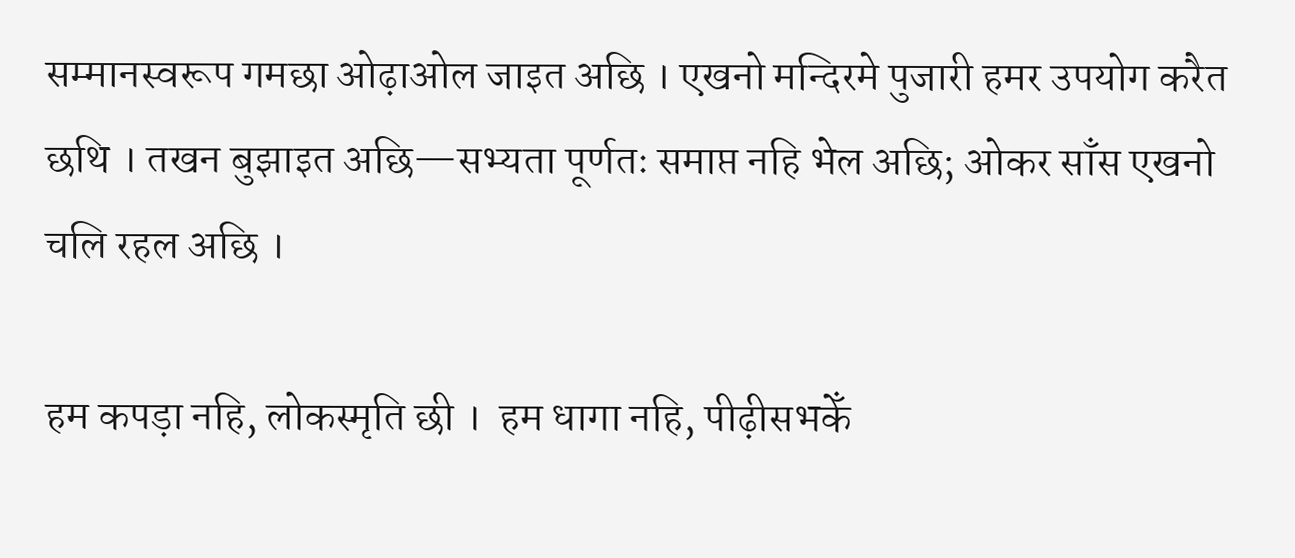सम्मानस्वरूप गमछा ओढ़ाओल जाइत अछि । एखनो मन्दिरमे पुजारी हमर उपयोग करैत छथि । तखन बुझाइत अछि—सभ्यता पूर्णतः समाप्त नहि भेल अछि; ओकर साँस एखनो चलि रहल अछि ।

हम कपड़ा नहि, लोकस्मृति छी ।  हम धागा नहि, पीढ़ीसभकेँ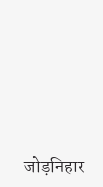जोड़निहार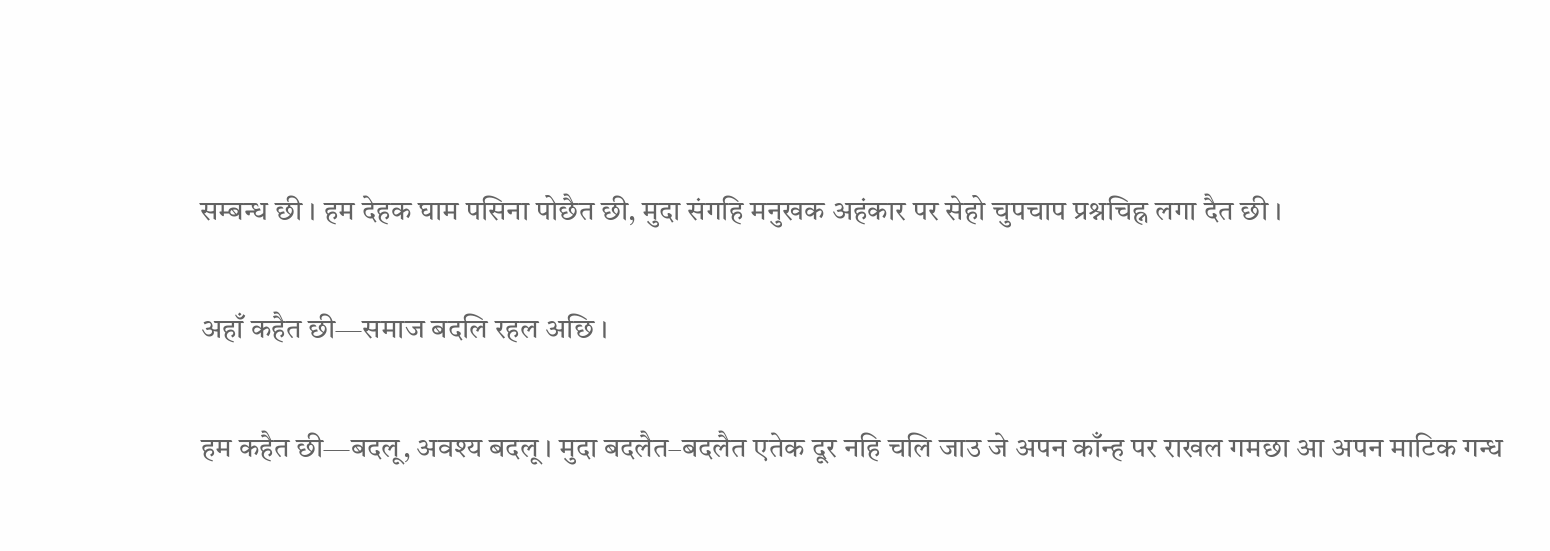सम्बन्ध छी । हम देहक घाम पसिना पोछैत छी, मुदा संगहि मनुखक अहंकार पर सेहो चुपचाप प्रश्नचिह्न लगा दैत छी ।

अहाँ कहैत छी—समाज बदलि रहल अछि ।

हम कहैत छी—बदलू, अवश्य बदलू । मुदा बदलैत–बदलैत एतेक दूर नहि चलि जाउ जे अपन काँन्ह पर राखल गमछा आ अपन माटिक गन्ध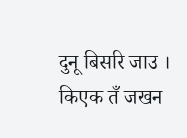दुनू बिसरि जाउ । किएक तँ जखन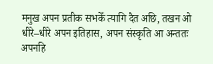मनुख अपन प्रतीक सभकेँ त्यागि दैत अछि, तखन ओ धीरे–धीरे अपन इतिहास, अपन संस्कृति आ अन्ततः अपनहि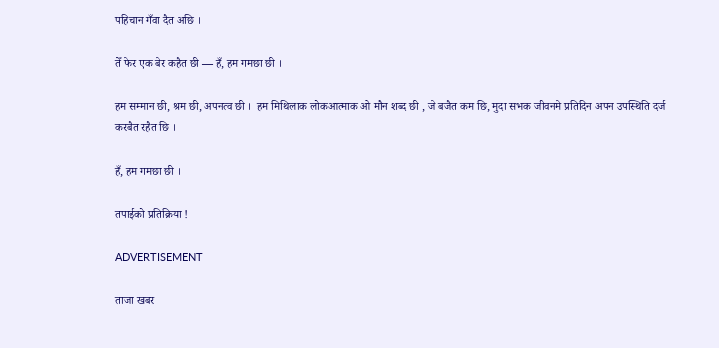पहिचान गँवा दैत अछि ।

तेँ फेर एक बेर कहैत छी — हँ, हम गमछा छी ।

हम सम्मान छी, श्रम छी, अपनत्व छी ।  हम मिथिलाक लोकआत्माक ओ मौन शब्द छी , जे बजैत कम छि, मुदा सभक जीवनमे प्रतिदिन अपन उपस्थिति दर्ज करबैत रहैत छि ।

हँ, हम गमछा छी ।

तपाईको प्रतिक्रिया !

ADVERTISEMENT

ताजा खबर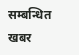सम्बन्धित खबर